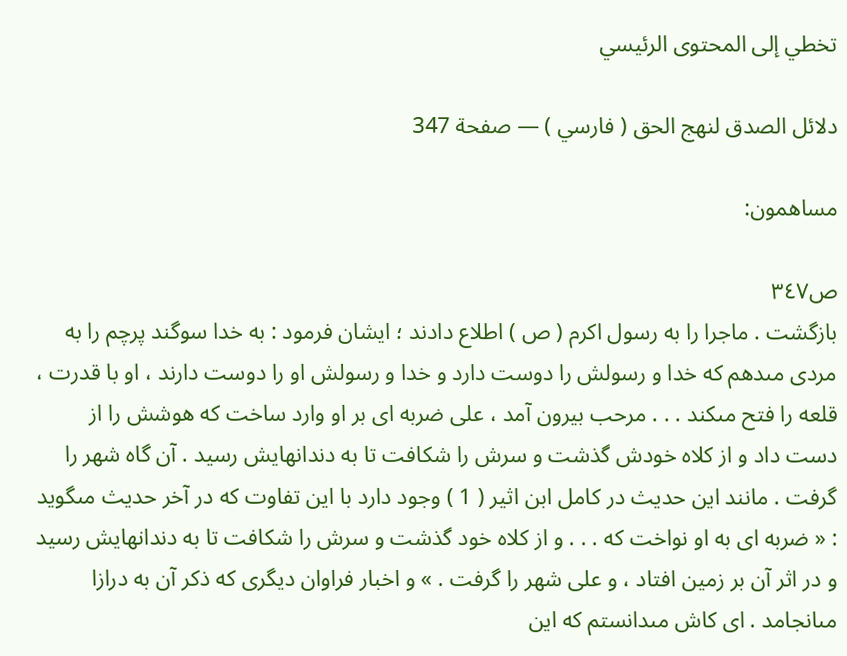تخطي إلى المحتوى الرئيسي

دلائل الصدق لنهج الحق ( فارسي ) — صفحة 347

مساهمون:

ص٣٤٧
بازگشت . ماجرا را به رسول اكرم ( ص ) اطلاع دادند ؛ ايشان فرمود : به خدا سوگند پرچم را به مردى مىدهم كه خدا و رسولش را دوست دارد و خدا و رسولش او را دوست دارند ، او با قدرت ، قلعه را فتح مىكند . . . مرحب بيرون آمد ، على ضربه اى بر او وارد ساخت كه هوشش را از دست داد و از كلاه خودش گذشت و سرش را شكافت تا به دندانهايش رسيد . آن گاه شهر را گرفت . مانند اين حديث در كامل ابن اثير ( 1 ) وجود دارد با اين تفاوت كه در آخر حديث مىگويد : « ضربه اى به او نواخت كه . . . و از كلاه خود گذشت و سرش را شكافت تا به دندانهايش رسيد و در اثر آن بر زمين افتاد ، و على شهر را گرفت . » و اخبار فراوان ديگرى كه ذكر آن به درازا مىانجامد . اى كاش مىدانستم كه اين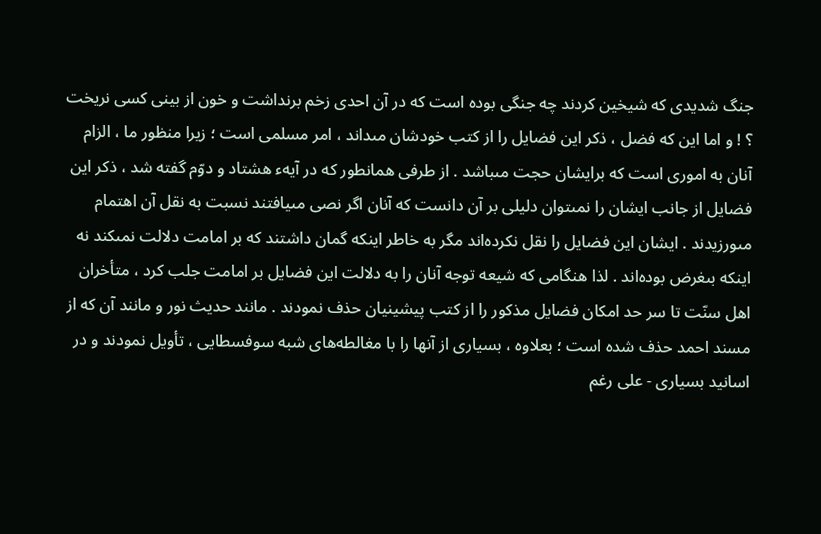جنگ شديدى كه شيخين كردند چه جنگى بوده است كه در آن احدى زخم برنداشت و خون از بينى كسى نريخت ؟ ! و اما اين كه فضل ، ذكر اين فضايل را از كتب خودشان مىداند ، امر مسلمى است ؛ زيرا منظور ما ، الزام آنان به امورى است كه برايشان حجت مىباشد . از طرفى همانطور كه در آيهء هشتاد و دوّم گفته شد ، ذكر اين فضايل از جانب ايشان را نمىتوان دليلى بر آن دانست كه آنان اگر نصى مىيافتند نسبت به نقل آن اهتمام مىورزيدند . ايشان اين فضايل را نقل نكرده‌اند مگر به خاطر اينكه گمان داشتند كه بر امامت دلالت نمىكند نه اينكه بىغرض بوده‌اند . لذا هنگامى كه شيعه توجه آنان را به دلالت اين فضايل بر امامت جلب كرد ، متأخران اهل سنّت تا سر حد امكان فضايل مذكور را از كتب پيشينيان حذف نمودند . مانند حديث نور و مانند آن كه از مسند احمد حذف شده است ؛ بعلاوه ، بسيارى از آنها را با مغالطه‌هاى شبه سوفسطايى ، تأويل نمودند و در اسانيد بسيارى - على رغم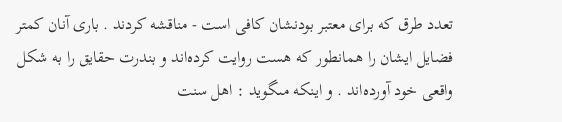تعدد طرق كه براى معتبر بودنشان كافى است - مناقشه كردند . بارى آنان كمتر فضايل ايشان را همانطور كه هست روايت كرده‌اند و بندرت حقايق را به شكل واقعى خود آورده‌اند . و اينكه مىگويد : اهل سنت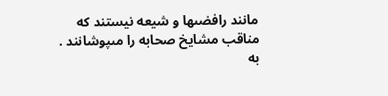مانند رافضىها و شيعه نيستند كه مناقب مشايخ صحابه را مىپوشانند . به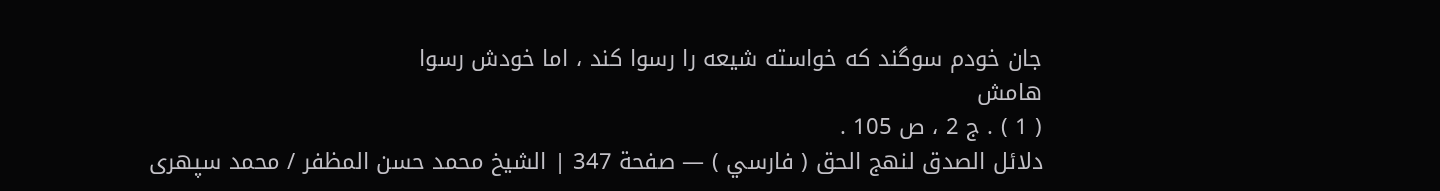جان خودم سوگند كه خواسته شيعه را رسوا كند ، اما خودش رسوا
هامش
( 1 ) . ج 2 ، ص 105 .
دلائل الصدق لنهج الحق ( فارسي ) — صفحة 347 | الشيخ محمد حسن المظفر / محمد سپهرى